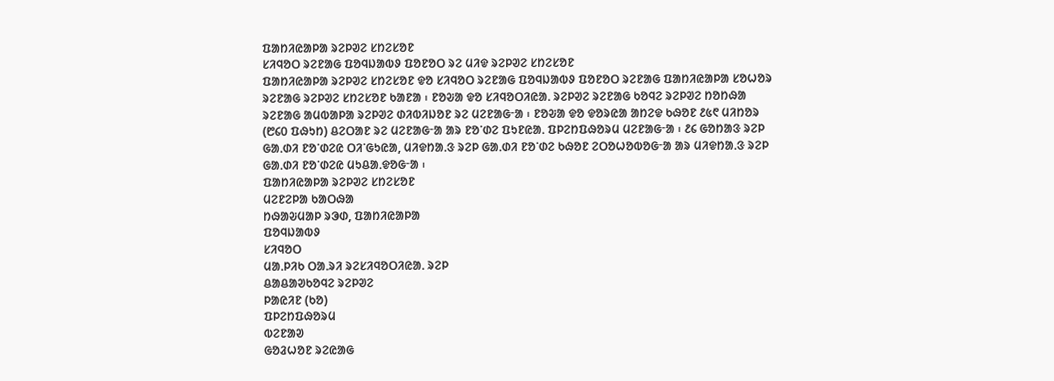ᱯᱟᱴᱤᱭᱟᱞᱟ ᱨᱮᱞᱣᱮ ᱥᱴᱮᱥᱚᱱ
ᱥᱤᱧᱚᱛ ᱨᱮᱱᱟᱜ ᱯᱚᱧᱡᱟᱵᱽ ᱯᱚᱱᱚᱛ ᱨᱮ ᱢᱤᱫ ᱨᱮᱞᱣᱮ ᱥᱴᱮᱥᱚᱱ
ᱯᱟᱴᱤᱭᱟᱞᱟ ᱨᱮᱞᱣᱮ ᱥᱴᱮᱥᱚᱱ ᱫᱚ ᱥᱤᱧᱚᱛ ᱨᱮᱱᱟᱜ ᱯᱚᱧᱡᱟᱵᱽ ᱯᱚᱱᱚᱛ ᱨᱮᱱᱟᱜ ᱯᱟᱴᱤᱭᱟᱞᱟ ᱥᱚᱦᱚᱨ ᱨᱮᱱᱟᱜ ᱨᱮᱞᱣᱮ ᱥᱴᱮᱥᱚᱱ ᱠᱟᱱᱟ ᱾ ᱱᱚᱶᱟ ᱫᱚ ᱥᱤᱧᱚᱛᱤᱭᱟᱹ ᱨᱮᱞᱣᱮ ᱨᱮᱱᱟᱜ ᱠᱚᱧᱮ ᱨᱮᱞᱣᱮ ᱴᱚᱴᱷᱟ ᱨᱮᱱᱟᱜ ᱟᱢᱵᱟᱞᱟ ᱨᱮᱞᱣᱮ ᱰᱤᱵᱤᱡᱚᱱ ᱨᱮ ᱢᱮᱱᱟᱜᱼᱟ ᱾ ᱱᱚᱶᱟ ᱫᱚ ᱫᱚᱨᱭᱟ ᱟᱴᱮᱫ ᱠᱷᱚᱱ ᱒᱕᱖ ᱢᱤᱴᱚᱨ (᱘᱔᱐ ᱯᱷᱩᱴ) ᱪᱮᱛᱟᱱ ᱨᱮ ᱢᱮᱱᱟᱜᱼᱟ ᱟᱨ ᱱᱚᱸᱰᱮ ᱯᱩᱱᱭᱟᱹ ᱯᱞᱮᱴᱯᱷᱚᱨᱢ ᱢᱮᱱᱟᱜᱼᱟ ᱾ ᱒᱔ ᱜᱚᱴᱟᱝ ᱨᱮᱞ ᱜᱟᱹᱰᱤ ᱱᱚᱸᱰᱮᱭ ᱛᱤᱸᱜᱩᱭᱟ, ᱢᱤᱫᱴᱟᱹᱝ ᱨᱮᱞ ᱜᱟᱹᱰᱤ ᱱᱚᱸᱰᱮ ᱠᱷᱚᱱ ᱮᱛᱚᱦᱚᱵᱚᱜᱼᱟ ᱟᱨ ᱢᱤᱫᱴᱟᱹᱝ ᱨᱮᱞ ᱜᱟᱹᱰᱤ ᱱᱚᱸᱰᱮᱭ ᱢᱩᱪᱟᱹᱫᱚᱜᱼᱟ ᱾
ᱯᱟᱴᱤᱭᱟᱞᱟ ᱨᱮᱞᱣᱮ ᱥᱴᱮᱥᱚᱱ
ᱢᱮᱱᱮᱞᱟ ᱠᱟᱛᱷᱟ
ᱴᱷᱟᱶᱢᱟᱞ ᱨᱳᱰ, ᱯᱟᱴᱤᱭᱟᱞᱟ
ᱯᱚᱧᱡᱟᱵᱽ
ᱥᱤᱧᱚᱛ
ᱢᱟᱹᱞᱤᱠ ᱛᱟᱹᱨᱤ ᱨᱮᱥᱤᱧᱚᱛᱤᱭᱟᱹ ᱨᱮᱞ
ᱪᱟᱪᱟᱣᱠᱚᱧᱮ ᱨᱮᱞᱣᱮ
ᱞᱟᱭᱤᱱ (ᱠᱚ)
ᱯᱞᱮᱴᱯᱷᱚᱨᱢ
ᱵᱮᱱᱟᱣ
ᱜᱚᱲᱦᱚᱱ ᱨᱮᱭᱟᱜ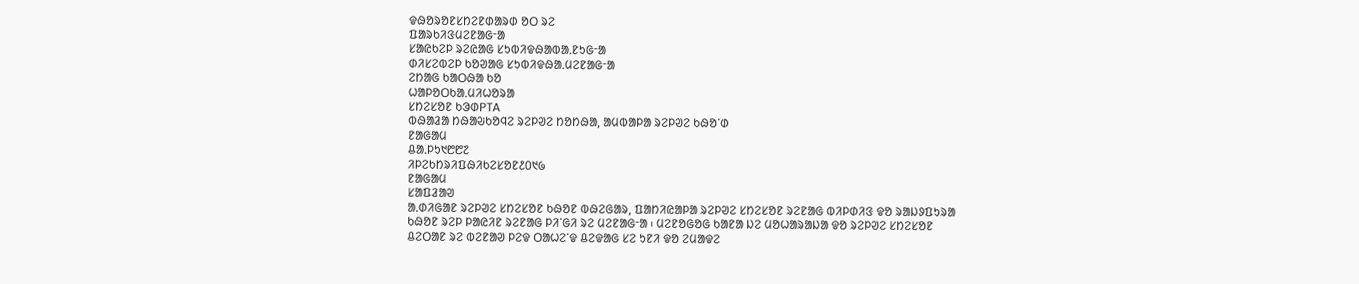ᱫᱷᱚᱨᱚᱱᱥᱴᱮᱱᱰᱟᱨᱰ ᱚᱛ ᱨᱮ
ᱯᱟᱨᱠᱤᱝᱢᱮᱱᱟᱜᱼᱟ
ᱥᱟᱭᱠᱮᱞ ᱨᱮᱭᱟᱜ ᱥᱩᱵᱤᱫᱷᱟᱵᱟᱹᱱᱩᱜᱼᱟ
ᱰᱤᱥᱮᱵᱮᱞ ᱠᱚᱣᱟᱜ ᱥᱩᱵᱤᱫᱷᱟᱹᱢᱮᱱᱟᱜᱼᱟ
ᱮᱴᱟᱜ ᱠᱟᱛᱷᱟ ᱠᱚ
ᱦᱟᱞᱚᱛᱠᱟᱹᱢᱤᱦᱚᱨᱟ
ᱥᱴᱮᱥᱚᱱ ᱠᱳᱰPTA
ᱵᱷᱟᱲᱟ ᱴᱷᱟᱶᱠᱚᱧᱮ ᱨᱮᱞᱣᱮ ᱴᱚᱴᱷᱟ, ᱟᱢᱵᱟᱞᱟ ᱨᱮᱞᱣᱮ ᱠᱷᱚᱸᱰ
ᱱᱟᱜᱟᱢ
ᱪᱟᱹᱞᱩ᱑᱘᱘᱗
ᱤᱞᱮᱠᱴᱨᱤᱯᱷᱤᱠᱮᱥᱚᱱ᱒᱐᱑᱙
ᱱᱟᱜᱟᱢ
ᱥᱟᱯᱲᱟᱣ
ᱟᱹᱰᱤᱜᱟᱱ ᱨᱮᱞᱣᱮ ᱥᱴᱮᱥᱚᱱ ᱠᱷᱚᱱ ᱵᱷᱮᱜᱟᱨ, ᱯᱟᱴᱤᱭᱟᱞᱟ ᱨᱮᱞᱣᱮ ᱥᱴᱮᱥᱚᱱ ᱨᱮᱱᱟᱜ ᱵᱤᱞᱰᱤᱝ ᱫᱚ ᱨᱟᱡᱽᱯᱩᱨᱟ ᱠᱷᱚᱱ ᱨᱮᱞ ᱞᱟᱭᱤᱱ ᱨᱮᱱᱟᱜ ᱞᱤᱸᱜᱤ ᱨᱮ ᱢᱮᱱᱟᱜᱼᱟ ᱾ ᱢᱮᱱᱚᱜᱚᱜ ᱠᱟᱱᱟ ᱡᱮ ᱢᱚᱦᱟᱨᱟᱡᱟ ᱫᱚ ᱨᱮᱞᱣᱮ ᱥᱴᱮᱥᱚᱱ ᱪᱮᱛᱟᱱ ᱨᱮ ᱵᱮᱱᱟᱣ ᱞᱮᱫ ᱛᱟᱦᱮᱸᱫ ᱪᱮᱫᱟᱜ ᱥᱮ ᱩᱱᱤ ᱫᱚ ᱮᱢᱟᱫᱮ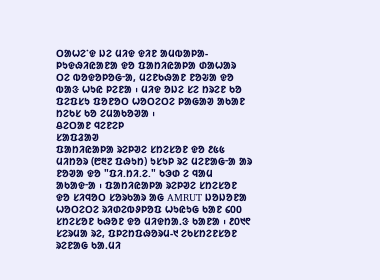ᱛᱟᱦᱮᱸᱫ ᱡᱮ ᱢᱤᱫ ᱫᱤᱱ ᱟᱢᱵᱟᱞᱟ-ᱞᱩᱫᱷᱤᱭᱟᱱᱟ ᱫᱚ ᱯᱟᱴᱤᱭᱟᱞᱟ ᱰᱟᱦᱟᱨ ᱛᱮ ᱵᱚᱫᱚᱞᱚᱜᱼᱟ, ᱢᱮᱱᱠᱷᱟᱱ ᱱᱚᱶᱟ ᱫᱚ ᱵᱟᱝ ᱦᱩᱭ ᱞᱮᱱᱟ ᱾ ᱢᱤᱫ ᱚᱡᱮ ᱥᱮ ᱴᱨᱮᱱ ᱠᱚ ᱯᱮᱯᱥᱩ ᱯᱚᱱᱚᱛ ᱦᱚᱛᱮᱛᱮ ᱞᱟᱜᱟᱣ ᱟᱠᱟᱱ ᱴᱮᱠᱥ ᱠᱚ ᱮᱢᱟᱠᱚᱣᱟ ᱾
ᱪᱮᱛᱟᱱ ᱧᱮᱱᱮᱞ
ᱥᱟᱯᱲᱟᱣ
ᱯᱟᱴᱤᱭᱟᱞᱟ ᱨᱮᱞᱣᱮ ᱥᱴᱮᱥᱚᱱ ᱫᱚ ᱒᱕᱕ ᱢᱤᱴᱚᱨ (᱘᱓᱗ ᱯᱷᱩᱴ) ᱩᱥᱩᱞ ᱨᱮ ᱢᱮᱱᱟᱜᱼᱟ ᱟᱨ ᱱᱚᱣᱟ ᱫᱚ "ᱯᱤ.ᱴᱤ.ᱮ." ᱠᱳᱰ ᱮ ᱧᱟᱢ ᱟᱠᱟᱫᱼᱟ ᱾ ᱯᱟᱴᱤᱭᱟᱞᱟ ᱨᱮᱞᱣᱮ ᱥᱴᱮᱥᱚᱱ ᱫᱚ ᱥᱤᱧᱚᱛ ᱥᱚᱨᱠᱟᱨ ᱟᱜ AMRUT ᱡᱚᱡᱚᱱᱟ ᱦᱚᱛᱮᱛᱮ ᱨᱤᱰᱮᱵᱽᱞᱚᱯ ᱦᱩᱭᱩᱜ ᱠᱟᱱ ᱔᱐᱐ ᱥᱴᱮᱥᱚᱱ ᱠᱷᱚᱱ ᱫᱚ ᱢᱤᱫᱴᱟᱹᱝ ᱠᱟᱱᱟ ᱾ ᱒᱐᱑᱖ ᱥᱮᱨᱢᱟ ᱨᱮ, ᱯᱞᱮᱴᱯᱷᱚᱨᱢ-᱑ ᱮᱠᱥᱴᱮᱱᱥᱚᱱ ᱨᱮᱱᱟᱜ ᱠᱟᱹᱢᱤ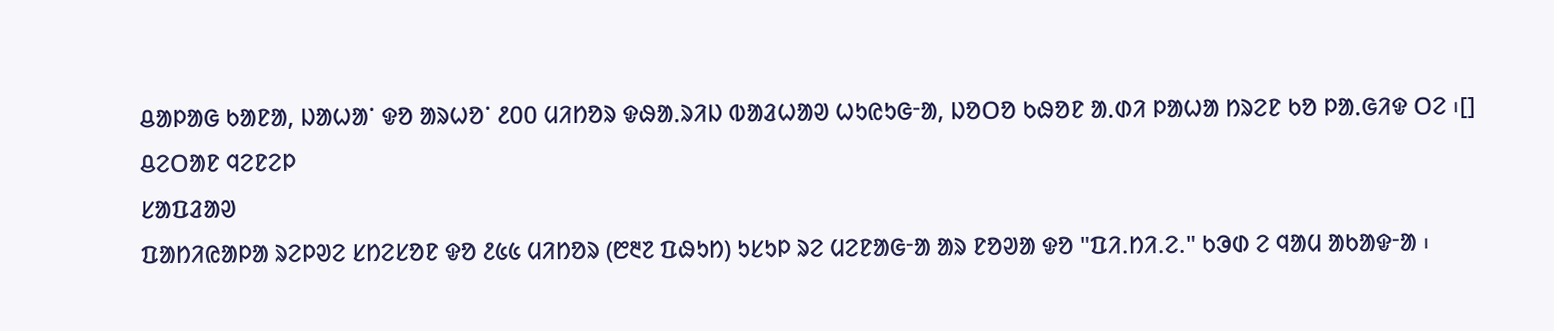ᱪᱟᱞᱟᱜ ᱠᱟᱱᱟ, ᱡᱟᱦᱟᱸ ᱫᱚ ᱟᱨᱦᱚᱸ ᱒᱐᱐ ᱢᱤᱴᱚᱨ ᱫᱷᱟᱹᱨᱤᱡ ᱵᱟᱲᱦᱟᱣ ᱦᱩᱭᱩᱜᱼᱟ, ᱡᱚᱛᱚ ᱠᱷᱚᱱ ᱟᱹᱰᱤ ᱞᱟᱦᱟ ᱴᱨᱮᱱ ᱠᱚ ᱞᱟᱹᱜᱤᱫ ᱛᱮ ᱾[]
ᱪᱮᱛᱟᱱ ᱧᱮᱱᱮᱞ
ᱥᱟᱯᱲᱟᱣ
ᱯᱟᱴᱤᱭᱟᱞᱟ ᱨᱮᱞᱣᱮ ᱥᱴᱮᱥᱚᱱ ᱫᱚ ᱒᱕᱕ ᱢᱤᱴᱚᱨ (᱘᱓᱗ ᱯᱷᱩᱴ) ᱩᱥᱩᱞ ᱨᱮ ᱢᱮᱱᱟᱜᱼᱟ ᱟᱨ ᱱᱚᱣᱟ ᱫᱚ "ᱯᱤ.ᱴᱤ.ᱮ." ᱠᱳᱰ ᱮ ᱧᱟᱢ ᱟᱠᱟᱫᱼᱟ ᱾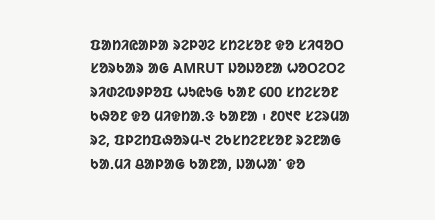ᱯᱟᱴᱤᱭᱟᱞᱟ ᱨᱮᱞᱣᱮ ᱥᱴᱮᱥᱚᱱ ᱫᱚ ᱥᱤᱧᱚᱛ ᱥᱚᱨᱠᱟᱨ ᱟᱜ AMRUT ᱡᱚᱡᱚᱱᱟ ᱦᱚᱛᱮᱛᱮ ᱨᱤᱰᱮᱵᱽᱞᱚᱯ ᱦᱩᱭᱩᱜ ᱠᱟᱱ ᱔᱐᱐ ᱥᱴᱮᱥᱚᱱ ᱠᱷᱚᱱ ᱫᱚ ᱢᱤᱫᱴᱟᱹᱝ ᱠᱟᱱᱟ ᱾ ᱒᱐᱑᱖ ᱥᱮᱨᱢᱟ ᱨᱮ, ᱯᱞᱮᱴᱯᱷᱚᱨᱢ-᱑ ᱮᱠᱥᱴᱮᱱᱥᱚᱱ ᱨᱮᱱᱟᱜ ᱠᱟᱹᱢᱤ ᱪᱟᱞᱟᱜ ᱠᱟᱱᱟ, ᱡᱟᱦᱟᱸ ᱫᱚ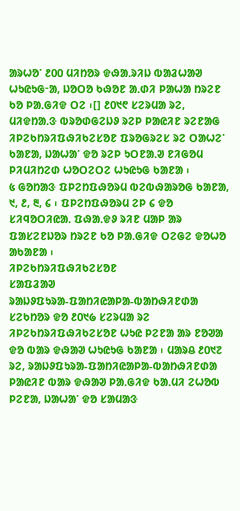ᱟᱨᱦᱚᱸ ᱒᱐᱐ ᱢᱤᱴᱚᱨ ᱫᱷᱟᱹᱨᱤᱡ ᱵᱟᱲᱦᱟᱣ ᱦᱩᱭᱩᱜᱼᱟ, ᱡᱚᱛᱚ ᱠᱷᱚᱱ ᱟᱹᱰᱤ ᱞᱟᱦᱟ ᱴᱨᱮᱱ ᱠᱚ ᱞᱟᱹᱜᱤᱫ ᱛᱮ ᱾[] ᱒᱐᱑᱖ ᱥᱮᱨᱢᱟ ᱨᱮ, ᱢᱤᱫᱴᱟᱹᱝ ᱵᱨᱚᱰᱜᱮᱡᱽ ᱨᱮᱞ ᱞᱟᱭᱤᱱ ᱨᱮᱱᱟᱜ ᱤᱞᱮᱠᱴᱨᱤᱯᱷᱤᱠᱮᱥᱚᱱ ᱯᱨᱚᱜᱨᱮᱥ ᱨᱮ ᱛᱟᱦᱮᱸ ᱠᱟᱱᱟ, ᱡᱟᱦᱟᱸ ᱫᱚ ᱨᱮᱞ ᱩᱛᱱᱟᱹᱣ ᱱᱤᱜᱚᱢ ᱞᱤᱢᱤᱴᱮᱰ ᱦᱚᱛᱮᱛᱮ ᱦᱩᱭᱩᱜ ᱠᱟᱱᱟ ᱾
᱕ ᱜᱚᱴᱟᱝ ᱯᱞᱮᱴᱯᱷᱚᱨᱢ ᱵᱮᱵᱷᱟᱨᱚᱜ ᱠᱟᱱᱟ, ᱑, ᱒, ᱓, ᱔ ᱾ ᱯᱞᱮᱴᱯᱷᱚᱨᱢ ᱮᱞ ᱔ ᱫᱚ ᱥᱤᱧᱚᱛᱤᱭᱟᱹ ᱯᱷᱟᱹᱫᱽ ᱨᱤᱱ ᱢᱟᱞ ᱟᱨ ᱯᱟᱥᱮᱱᱡᱚᱨ ᱴᱨᱮᱱ ᱠᱚ ᱞᱟᱹᱜᱤᱫ ᱛᱮᱜᱮ ᱫᱚᱦᱚ ᱟᱠᱟᱱᱟ ᱾
ᱤᱞᱮᱠᱴᱨᱤᱯᱷᱤᱠᱮᱥᱚᱱ
ᱥᱟᱯᱲᱟᱣ
ᱨᱟᱡᱽᱯᱩᱨᱟ-ᱯᱟᱴᱤᱭᱟᱞᱟ-ᱵᱟᱴᱷᱤᱱᱰᱟ ᱥᱮᱠᱴᱚᱨ ᱫᱚ ᱒᱐᱑᱙ ᱥᱮᱨᱢᱟ ᱨᱮ ᱤᱞᱮᱠᱴᱨᱤᱯᱷᱤᱠᱮᱥᱚᱱ ᱦᱩᱭ ᱞᱮᱱᱟ ᱟᱨ ᱱᱚᱣᱟ ᱫᱚ ᱵᱟᱨ ᱫᱷᱟᱣ ᱦᱩᱭᱩᱜ ᱠᱟᱱᱟ ᱾ ᱢᱟᱨᱪ ᱒᱐᱑᱗ ᱨᱮ, ᱨᱟᱡᱽᱯᱩᱨᱟ-ᱯᱟᱴᱤᱭᱟᱞᱟ-ᱵᱟᱴᱷᱤᱱᱰᱟ ᱞᱟᱭᱤᱱ ᱵᱟᱨ ᱫᱷᱟᱣ ᱞᱟᱹᱜᱤᱫ ᱠᱟᱹᱢᱤ ᱮᱦᱚᱵ ᱞᱮᱱᱟ, ᱡᱟᱦᱟᱸ ᱫᱚ ᱥᱟᱢᱟᱝ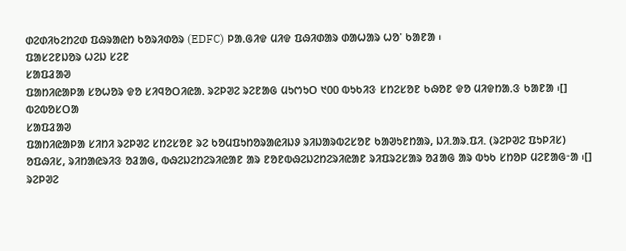ᱰᱮᱰᱤᱠᱮᱴᱮᱰ ᱯᱷᱨᱟᱭᱴ ᱠᱚᱨᱤᱰᱚᱨ (EDFC) ᱞᱟᱹᱜᱤᱫ ᱢᱤᱫ ᱯᱷᱤᱰᱟᱨ ᱰᱟᱦᱟᱨ ᱦᱚᱸ ᱠᱟᱱᱟ ᱾
ᱯᱟᱥᱮᱱᱡᱚᱨ ᱦᱮᱡ ᱥᱮᱱ
ᱥᱟᱯᱲᱟᱣ
ᱯᱟᱴᱤᱭᱟᱞᱟ ᱥᱚᱦᱚᱨ ᱫᱚ ᱥᱤᱧᱚᱛᱤᱭᱟᱹ ᱨᱮᱞᱣᱮ ᱨᱮᱱᱟᱜ ᱢᱩᱬᱩᱛ ᱑᱐᱐ ᱵᱩᱠᱤᱝ ᱥᱴᱮᱥᱚᱱ ᱠᱷᱚᱱ ᱫᱚ ᱢᱤᱫᱴᱟᱹᱝ ᱠᱟᱱᱟ ᱾[]
ᱵᱮᱵᱚᱥᱛᱟ
ᱥᱟᱯᱲᱟᱣ
ᱯᱟᱴᱤᱭᱟᱞᱟ ᱥᱤᱴᱤ ᱨᱮᱞᱣᱮ ᱥᱴᱮᱥᱚᱱ ᱨᱮ ᱠᱚᱢᱯᱩᱴᱚᱨᱟᱭᱤᱡᱽ ᱨᱤᱡᱟᱨᱵᱮᱥᱚᱱ ᱠᱟᱣᱩᱱᱴᱟᱨ, ᱡᱤ.ᱟᱨ.ᱯᱤ. (ᱨᱮᱞᱣᱮ ᱯᱩᱞᱤᱥ) ᱚᱯᱷᱤᱥ, ᱨᱤᱴᱟᱭᱨᱤᱝ ᱚᱲᱟᱜ, ᱵᱷᱮᱡᱮᱴᱮᱨᱤᱭᱟᱱ ᱟᱨ ᱱᱚᱱᱵᱷᱮᱡᱮᱴᱮᱨᱤᱭᱟᱱ ᱨᱤᱯᱨᱮᱥᱟᱨ ᱚᱲᱟᱜ ᱟᱨ ᱵᱩᱠ ᱥᱴᱚᱞ ᱢᱮᱱᱟᱜᱼᱟ ᱾[]
ᱨᱮᱞᱣᱮ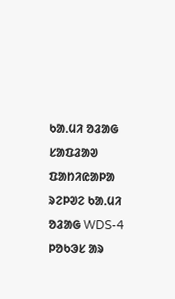ᱠᱟᱹᱢᱤ ᱚᱲᱟᱜ
ᱥᱟᱯᱲᱟᱣ
ᱯᱟᱴᱤᱭᱟᱞᱟ ᱨᱮᱞᱣᱮ ᱠᱟᱹᱢᱤ ᱚᱲᱟᱜ WDS-4 ᱞᱚᱠᱳᱥ ᱟᱨ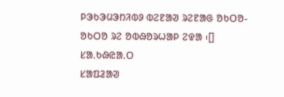ᱞᱳᱠᱳᱢᱳᱴᱤᱵᱽ ᱵᱮᱱᱟᱣ ᱨᱮᱱᱟᱜ ᱚᱠᱛᱚ-ᱚᱠᱛᱚ ᱨᱮ ᱚᱵᱷᱚᱨᱦᱟᱞ ᱮᱫᱟ ᱾[]
ᱥᱟᱹᱠᱷᱭᱟᱹᱛ
ᱥᱟᱯᱲᱟᱣ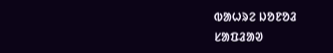ᱵᱟᱦᱨᱮ ᱡᱚᱱᱚᱲ
ᱥᱟᱯᱲᱟᱣ